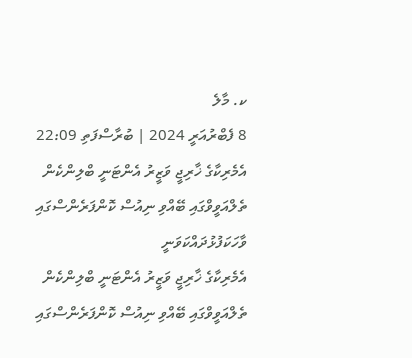ކ. މާލެ
8 ފެބްރުއަރީ 2024 | ބުރާސްފަތި 22:09
އެމެރިކާގެ ޚާރިޖީ ވަޒީރު އެންޓަނީ ބްލިންކެން ތެލްއަވީވްގައި ބޭއްވި ނިއުސް ކޮންފަރެންސްގައި ވާހަކަފުޅުދައްކަވަނީ
އެމެރިކާގެ ޚާރިޖީ ވަޒީރު އެންޓަނީ ބްލިންކެން ތެލްއަވީވްގައި ބޭއްވި ނިއުސް ކޮންފަރެންސްގައި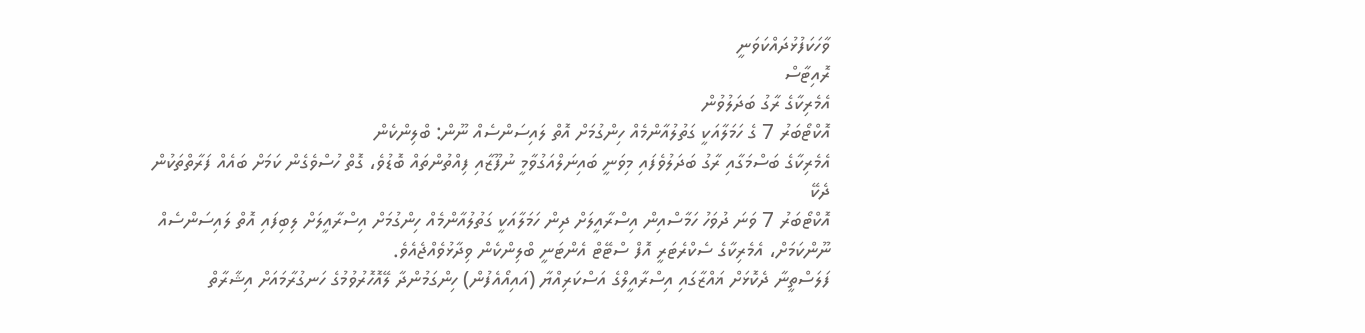ވާހަކަފުޅުދައްކަވަނީ
ރޮއިޓާސް
އެމެރިކާގެ ރާގު ބަދަލުވުން
އޮކްޓޯބަރު 7 ގެ ހަމަލާއަކީ ގަތުލުއާންމެއް ހިންގުމަށް އޮތް ލައިސަންސެއް ނޫން: ބްލިންކެން
އެމެރިކާގެ ބަސްމަގާއި ރާގު ބަދަލުވެފައި މިވަނީ ބައިނަލްއަގުވާމީ ނުފޫޒާއި ފިއްތުންތައް ބޮޑުވެ، ގޮތް ހުސްވެގެން ކަމަށް ބައެއް ފަރާތްތަކުން ދެކޭ
އޮކްޓޯބަރު 7 ވަނަ ދުވަހު ހަމާސްއިން އިސްރާއީލަށް ދިން ހަމަލާއަކީ ގަތުލުއާންމެއް ހިންގުމަށް އިސްރާއީލަށް ލިބިފައި އޮތް ލައިސަންސެއް ނޫންކަމަށް، އެމެރިކާގެ ސެކްރެޓަރީ އޮފް ސްޓޭޓް އެންޓަނީ ބްލިންކެން ވިދާޅުވެއްޖެއެވެ.
ފަލަސްތީނާ ދެކޮޅަށް ޣައްޒާގައި އިސްރާއީލްގެ އަސްކަރިއްޔާ (އައިއޯއެފުން) ހިންގަމުންދާ ލޭއޮހޮރުވުމުގެ ހަނގުރާމައަށް އިޝާރާތް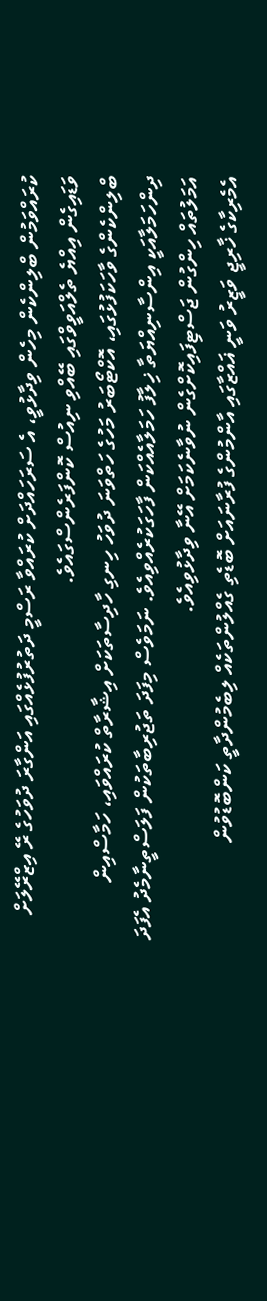ކުރައްވަމުން ބްލިންކެން މިހެން ވިދާޅުވީ، އެ ސަރަހައްދަށް ކުރައްވާ ރަސްމީ ދަތުރުފުޅެއްގައި އަންގާރަ ދުވަހުގެ ރޭ އިޒްރޭލަށް ވަޑައިގެން އިއްޔެ ތެލްއަވީވްގައި ބޭއްވި ނިއުސް ކޮންފަރެންސްގައެވެ.
ބްލިންކެންގެ ވާހަކަފުޅުގައި، އޮކްޓޯބަރު މަހުގެ ހަތްވަނަ ދުވަހު ހިނގި ހާދިސާތަކަށް އިޝާރާތް ކުރައްވައި، ހަމާސްއިން ދިންހަމަލާއަކީ އިންސާނިއްޔަތާ ޚިލާފު ހަމަލާއެއްކަން ފާހަގަކުރެއްވިއެވެ. ނަމަވެސް މިފަދަ ތަޖުރިބާތަކުން ފަލަސްތީނާމެދު އެފަދަ އަމަލުތައް ހިންގުން ޖަސްޓިފައިކޮށްގެން ނުވާނެކަމަށް އޭނާ ވިދާޅުވިއެވެ.
އެމެރިކާގެ ޚާރިޖީ ވަޒީރު ވަނީ ޣައްޒާގައި އާންމުންގެ ފުރާނައަށް ބޮޑެތި ގެއްލުންތަކެއް ލިބެމުންދާތީ ކަންބޮޑުވުން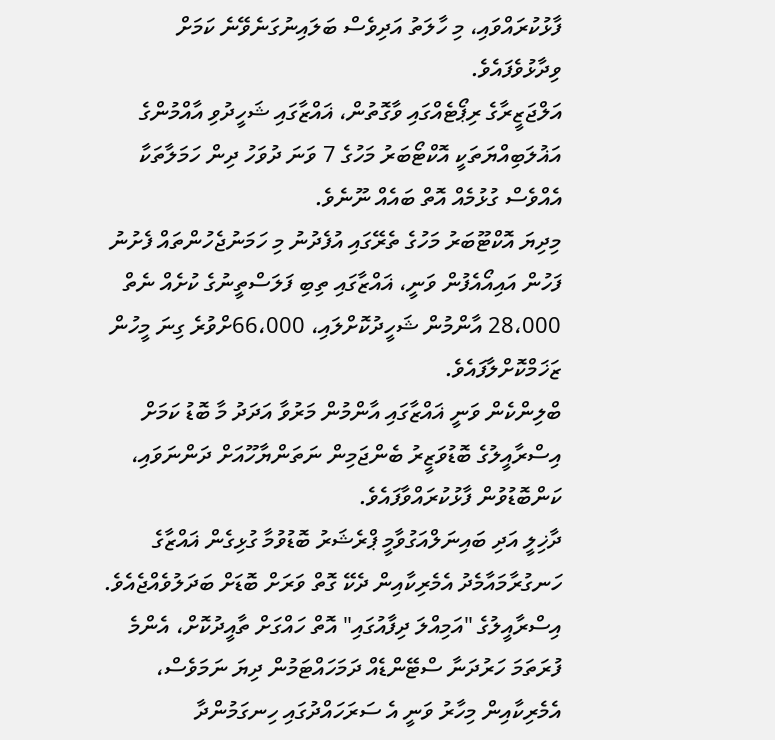ފާޅުކުރައްވައި، މި ހާލަތު އަދިވެސް ބަލައިނުގަނެވޭނެ ކަމަށް ވިދާޅުވެފައެވެ.
އަލްޖަޒީރާގެ ރިޕޯޓެއްގައި ވާގޮތުން، ޣައްޒާގައި ޝަހީދުވި އާއްމުންގެ އަޣުލަބިއްޔަތަކީ އޮކްޓޯބަރު މަހުގެ 7 ވަނަ ދުވަހު ދިން ހަމަލާތަކާ އެއްވެސް ގުޅުމެއް އޮތް ބައެއް ނޫނެވެ.
މިދިޔަ އޮކްޓޫބަރު މަހުގެ ތެރޭގައި އުފެދުނު މި ހަމަނުޖެހުންތައް ފެށުނު ފަހުން އައިއޯއެފުން ވަނީ، ޣައްޒާގައި ތިބި ފަލަސްތީނުގެ ކުށެއް ނެތް 28،000 އާންމުން ޝަހީދުކޮށްލައި، 66،000ށްވުރެ ގިނަ މީހުން ޒަޚަމްކޮށްލާފައެވެ.
ބްލިންކެން ވަނީ ޣައްޒާގައި އާންމުން މަރުވާ އަދަދު މާ ބޮޑު ކަމަށް އިސްރާއީލުގެ ބޮޑުވަޒީރު ބެންޖަމިން ނަތަންޔާހޫއަށް ދަންނަވައި، ކަންބޮޑުވުން ފާޅުކުރައްވާފައެވެ.
ދާޚިލީ އަދި ބައިނަލްއަގުވާމީ ޕްރެޝަރު ބޮޑުވުމާ ގުޅިގެން ޣައްޒާގެ ހަނގުރާމައާމެދު އެމެރިކާއިން ދެކޭ ގޮތް ވަރަށް ބޮޑަށް ބަދަލުވެއްޖެއެވެ. އިސްރާއީލުގެ "އަމިއްލަ ދިފާއުގައި" އޮތް ހައްގަށް ތާއީދުކޮށް، އެންމެ ފުރަތަމަ ހަރުދަނާ ސްޓޭންޑެއް ދަމަހައްޓަމުން ދިޔަ ނަމަވެސް، އެމެރިކާއިން މިހާރު ވަނީ އެ ސަރަހައްދުގައި ހިނގަމުންދާ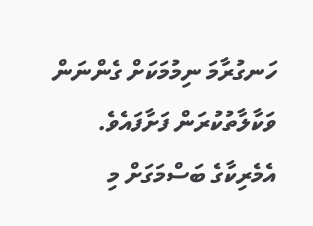ހަނގުރާމަ ނިމުމަކަށް ގެންނަން ވަކާލާތުކުރަން ފަށާފައެވެ.
އެމެރިކާގެ ބަސްމަގަށް މި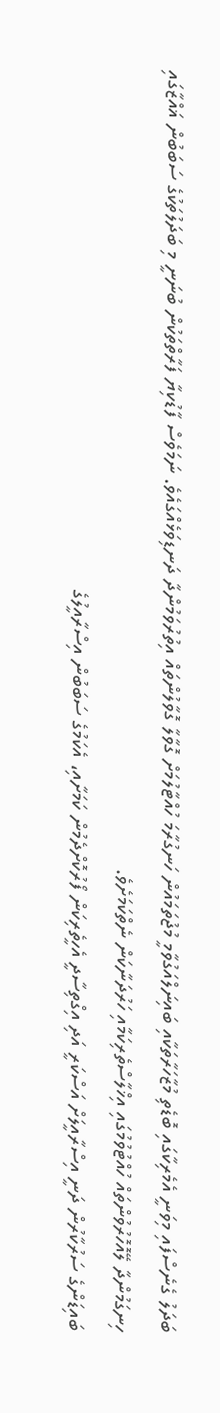ބަދަލު ގެނެސްފައި މިވަނީ އެމެރިކާގައި ބޮޑެތި މުޒާހަރާތަކާއި ބައިނަލްއަގުވާމީ މުޖުތަމައުން ހަނގުރާމަ ހުއްޓާލުމަށް ގޮވާލާ ގޮވާލުންތައް އިތުރުވަމުންދާ ދަނޑިވަޅެއްގައެވެ. ނަމަވެސް ފާޑުކިޔާ ފަރާތްތަކުން ބުނަނީ މި ބަދަލުތަކުގެ ސަބަބުން ޣައްޒާގައި ހިނގަމުންދާ ލޭއޮހޮރުވުންތައް ހުއްޓުވުމުގައި އިޚްލާސްތެރިކަމާއި ހަރުދަނާކަން ނެތްކަމަށެވެ.
ބައިޑަންގެ ސަރުކާރުން ދަނީ އިސްރާއީލަށް އަސްކަރީ އަދި އިގްތިސާދީ އެހީތެރިކަން ފޯރުކޮށްދެމުން ކަމަށާއި، އެކަމުގެ ސަބަބުން އިސްރާއީލުގެ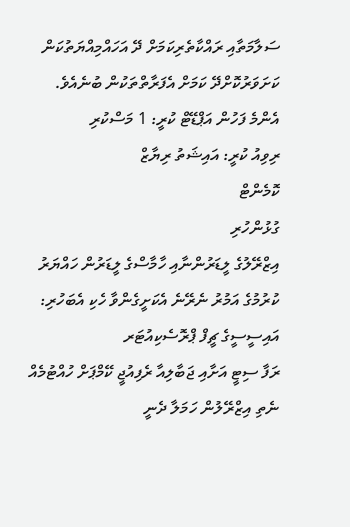ސަލާމަތާއި ރައްކާތެރިކަމަށް ދޭ އަހައްމިއްޔަތުކަން ކަށަވަރުކޮށްދޭ ކަމަށް އެފަރާތްތަކުން ބުނެއެވެ.
އެންމެ ފަހުން އަޕްޑޭޓް ކުރީ: 1 މަސްކުރި
ރިވިއު ކުރީ: އައިޝަތު ރިޔާޒް
ކޮމެންޓް
ގުޅުންހުރި
އިޒްރޭލުގެ ލީޑަރުންނާއި ހާމާސްގެ ލީޑަރުން ހައްޔަރު ކުރުމުގެ އަމުރު ނެރޭނެ އެކަށީގެންވާ ހެކި އެބަހުރި: އައިސީސީގެ ޗީފް ޕްރޮސެކިއުޓަރ
ރަފާ ސިޓީ އަށާއި ޖަބާލިއާ ރެފިއުޖީ ކޭމްޕަށް ހުއްޓުމެއް ނެތި އިޒްރޭލުން ހަމަލާ ދެނީ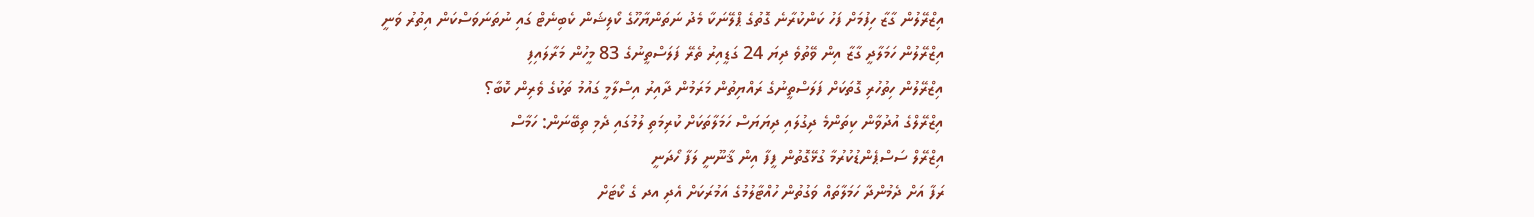އިޒްރޭލުން ގާޒާ ހިފުމަށް ފަހު ކަންކުރާނެ ގޮތުގެ ޕްލޭނަކާ މެދު ނަތަންޔާހޫގެ ކޯލިޝަން ކެބިނެޓް ގައި ނުތަނަވަސްކަން އިތުރު ވަނީ
އިޒްރޭލުން ހަމަލާދީ ގާޒާ އިން ވޭތުވެ ދިޔަ 24 ގަޑީއިރު ތެރޭ ފަލަސްތީނުގެ 83 މީހުން މަރާލައިފި
އިޒްރޭލުން ހިތުހުރި ގޮތަކަށް ފަލަސްތީނުގެ ރައްޔިތުން މަރަމުން ދާއިރު އިސްލާމީ ގައުމު ތަކުގެ ވެރިން ކޮބާ؟
އިޒްރޭލްގެ އުދުވާން ކިތަންމެ ދިގުލައި ދިޔަޔަސް ހަމަލާތަކަށް ކުރިމަތި ލުމުގައި ދެމި ތިބޭނަން: ހަމާސް
އިޒްރޭލް ސަސްޕެންޑުކުރުމާ ގުޅޭގޮތުން ފީފާ އިން ޤާނޫނީ ލަފާ ހޯދަނީ
ރަފާ އަށް ދެމުންދާ ހަމަލާތައް ވަގުތުން ހުއްޓާލުމުގެ އަމުރަކަށް އެދި އދ ގެ ކޯޓަށް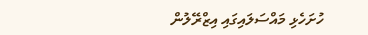ހުށަހެޅި މައްސަލައިގައި އިޒްރޭލުން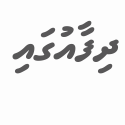ދިފާއުގައި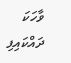ވާހަކަ ދައްކައިފި